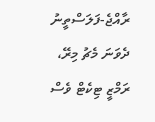ރާއްޖެ-ފަލަސްތީނު ދެވަނަ މެޗު މިރޭ، ރަމްޒީ ޓިކެޓް ވެސް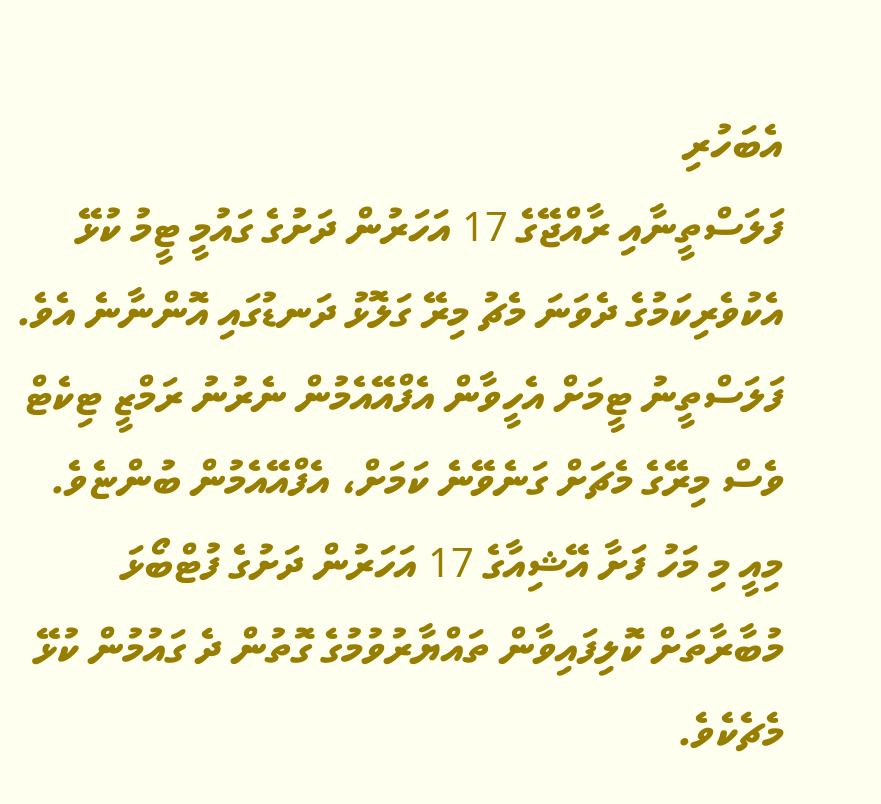އެބަހުރި
ފަލަސްތީނާއި ރާއްޖޭގެ 17 އަހަރުން ދަށުގެ ގައުމީ ޓީމު ކުޅޭ އެކުވެރިކަމުގެ ދެވަނަ މެޗު މިރޭ ގަލޮޅު ދަނޑުގައި އޮންނާނެ އެވެ. ފަލަސްތީނު ޓީމަށް އެހީވާން އެފްއޭއެމުން ނެރުނު ރަމްޒީ ޓިކެޓް ވެސް މިރޭގެ މެޗަށް ގަނެވޭނެ ކަމަށް، އެފްއޭއެމުން ބުންޏެވެ.
މިއީ މި މަހު ފަށާ އޭޝިއާގެ 17 އަހަރުން ދަށުގެ ފުޓްބޯޅަ މުބާރާތަށް ކޮލިފައިވާން ތައްޔާރުވުމުގެ ގޮތުން ދެ ގައުމުން ކުޅޭ މެޗެކެވެ.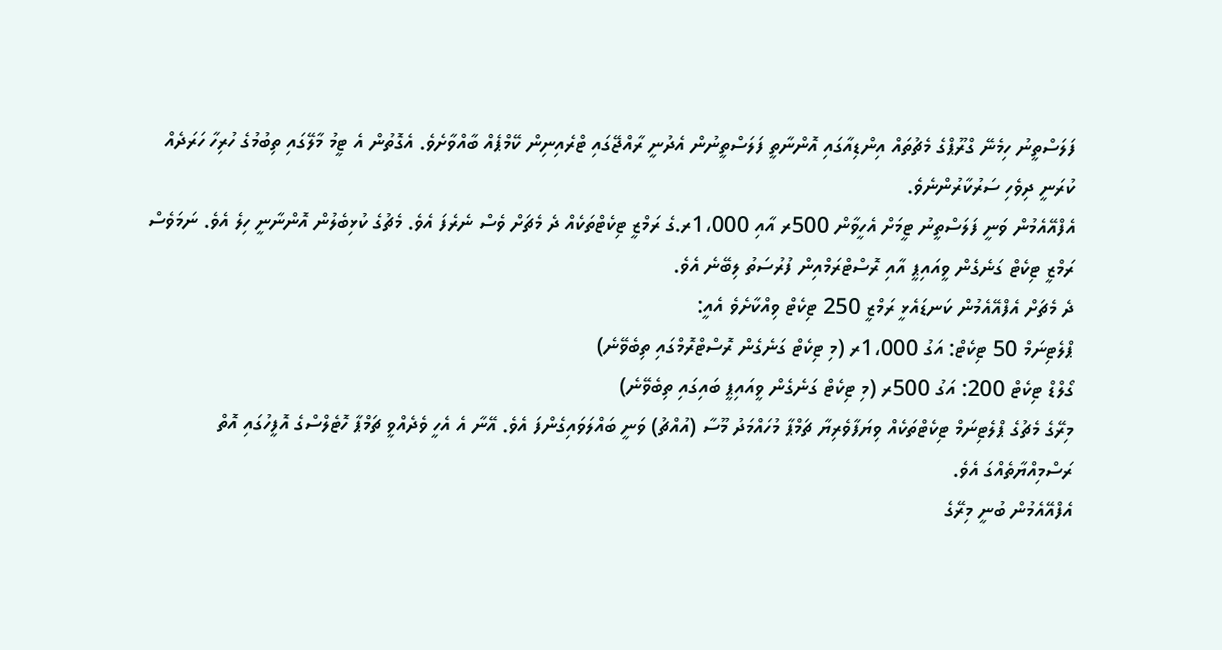ފަލަސްތީނު ހިމެނޭ ގްރޫޕްގެ މެޗުތައް އިންޑިއާގައި އޮންނާތީ ފަލަސްތީނުން އެދުނީ ރާއްޖޭގައި ޓްރެއިނިން ކޭމްޕެއް ބާއްވާށެވެ. އެގޮތުން އެ ޓީމު މާލޭގައި ތިބުމުގެ ހުރިހާ ހަރަދެއް ކުރަނީ ދިވެހި ސަރުކާރުންނެވެ.
އެފްއޭއެމުން ވަނީ ފަލަސްތީނު ޓީމަށް އެހީވާން 500ރ އާއި 1،000ރ.ގެ ރަމްޒީ ޓިކެޓްތަކެއް ދެ މެޗަށް ވެސް ނެރެފަ އެވެ. މެޗުގެ ކުޅިބެލުން އޮންނާނީ ހިލެ އެވެ. ނަމަވެސް ރަމްޒީ ޓިކެޓް ގަނެގެން ވީއައިޕީ އާއި ރޮސްޓްރަމްއިން ފުރުސަތު ލިބޭނެ އެވެ.
ދެ މެޗަށް އެފްއޭއެމުން ކަނޑައެޅީ ރަމްޒީ 250 ޓިކެޓް ވިއްކާށެވެ އެއީ:
ޕްލެޓިނަމް 50 ޓިކެޓް: އަގު 1،000ރ (މި ޓިކެޓް ގަނެގެން ރޮސްޓްރޮމްގައި ތިބެވޭނެ)
ގޯލްޑް ޓިކެޓް 200: އަގު 500ރ (މި ޓިކެޓް ގަނެގެން ވީއައިޕީ ބައިގައި ތިބެވޭނެ)
މިރޭގެ މެޗުގެ ޕްލެޓިނަމް ޓިކެޓްތަކެއް ވިޔަފާވެރިޔާ ޗަމްޕާ މުހައްމަދު މޫސާ (އުއްޗު) ވަނީ ބައްލަވައިގެންފަ އެވެ. އޭނާ އެ އެހީ ވެދެއްވީ ޗަމްޕާ ހޮޓެލްސްގެ އޮފީހުގައި އޮތް ރަސްމިއްޔާތެއްގަ އެވެ.
އެފްއޭއެމުން ބުނީ މިރޭގެ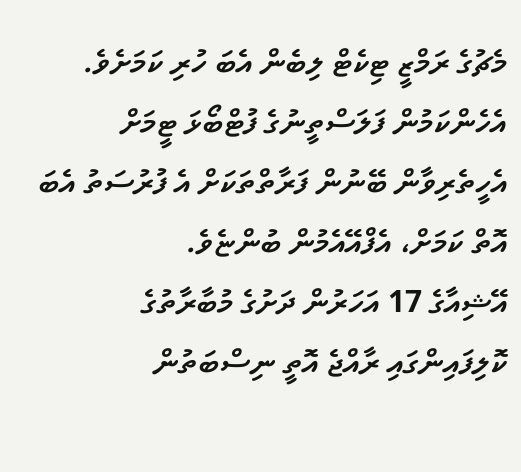މެޗުގެ ރަމްޒީ ޓިކެޓް ލިބެން އެބަ ހުރި ކަމަށެވެ. އެހެންކަމުން ފަލަސްތީނުގެ ފުޓްބޯޅަ ޓީމަށް އެހީތެރިވާން ބޭނުން ފަރާތްތަކަށް އެ ފުރުސަތު އެބަ އޮތް ކަމަށް، އެފްއޭއެމުން ބުންޏެވެ.
އޭޝިއާގެ 17 އަހަރުން ދަށުގެ މުބާރާތުގެ ކޮލިފައިންގައި ރާއްޖެ އޮތީ ނިސްބަތުން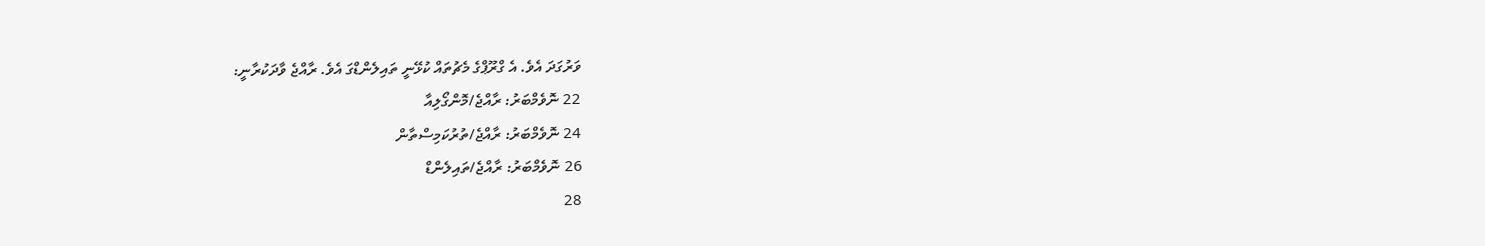ވަރުގަދަ އެވެ. އެ ގްރޫޕްގެ މެޗުތައް ކުޅޭނީ ތައިލެންޑްގަ އެވެ. ރާއްޖެ ވާދަކުރާނީ:
22 ނޮވެމްބަރު: ރާއްޖެ/މޮންގޯލިއާ
24 ނޮވެމްބަރު: ރާއްޖެ/ތުރުކަމިސްތާން
26 ނޮވެމްބަރު: ރާއްޖެ/ތައިލެންޑް
28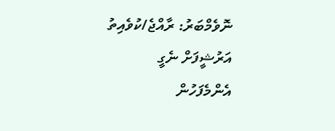ނޮވެމްބަރު: ރާއްޖެ/ކުވެއިތު
އަރުޝީފަށް ނެގީ
އެންމެފަހުން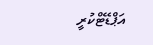އަޕްޑޭޓްކުރީ